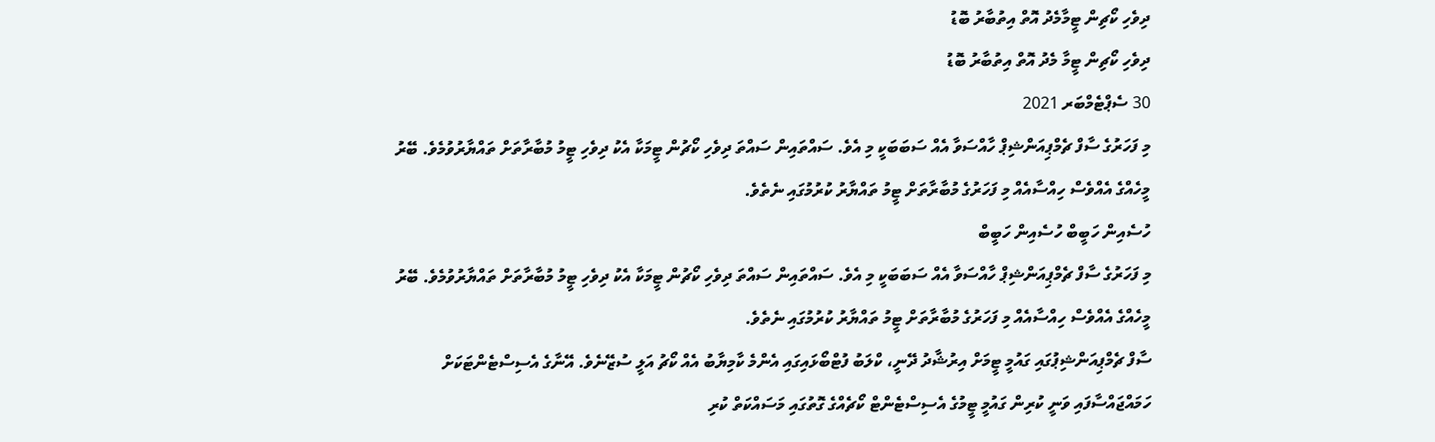ދިވެހި ކޯޗިން ޓީމާމެދު އޮތް އިތުބާރު ބޮޑު
ދިވެހި ކޯޗިން ޓީމާ މެދު އޮތް އިތުބާރު ބޮޑު
30 ސެޕްޓެމްބަރ 2021
މި ފަހަރުގެ ސާފް ޗެމްޕިއަންޝިޕް ހާއްސަވާ އެއް ސަބަބަކީ މި އެވެ. ސައްތައިން ސައްތަ ދިވެހި ކޯޗުން ޓީމަކާ އެކު ދިވެހި ޓީމު މުބާރާތަށް ތައްޔާރުވުމެވެ. ބޭރު މީހެއްގެ އެއްވެސް ހިއްސާއެއް މި ފަހަރުގެ މުބާރާތަށް ޓީމު ތައްޔާރު ކުރުމުގައި ނެތެވެ.
ހުސެއިން ހަބީބް ހުސެއިން ހަބީބް
މި ފަހަރުގެ ސާފް ޗެމްޕިއަންޝިޕް ހާއްސަވާ އެއް ސަބަބަކީ މި އެވެ. ސައްތައިން ސައްތަ ދިވެހި ކޯޗުން ޓީމަކާ އެކު ދިވެހި ޓީމު މުބާރާތަށް ތައްޔާރުވުމެވެ. ބޭރު މީހެއްގެ އެއްވެސް ހިއްސާއެއް މި ފަހަރުގެ މުބާރާތަށް ޓީމު ތައްޔާރު ކުރުމުގައި ނެތެވެ.
ސާފް ޗެމްޕިއަންޝިޕުގައި ގައުމީ ޓީމަށް އިރުޝާދު ދޭނީ، ކްލަބު ފުޓްބޯޅައިގައި އެންމެ ކާމިޔާބު އެއް ކޯޗު އަލީ ސުޒޭނެވެ. އޭނާގެ އެސިސްޓެންޓަކަށް ހަމައްޖައްސާފައި ވަނީ ކުރިން ގައުމީ ޓީމުގެ އެސިސްޓެންޓް ކޯޗެއްގެ ގޮތުގައި މަސައްކަތް ކުރި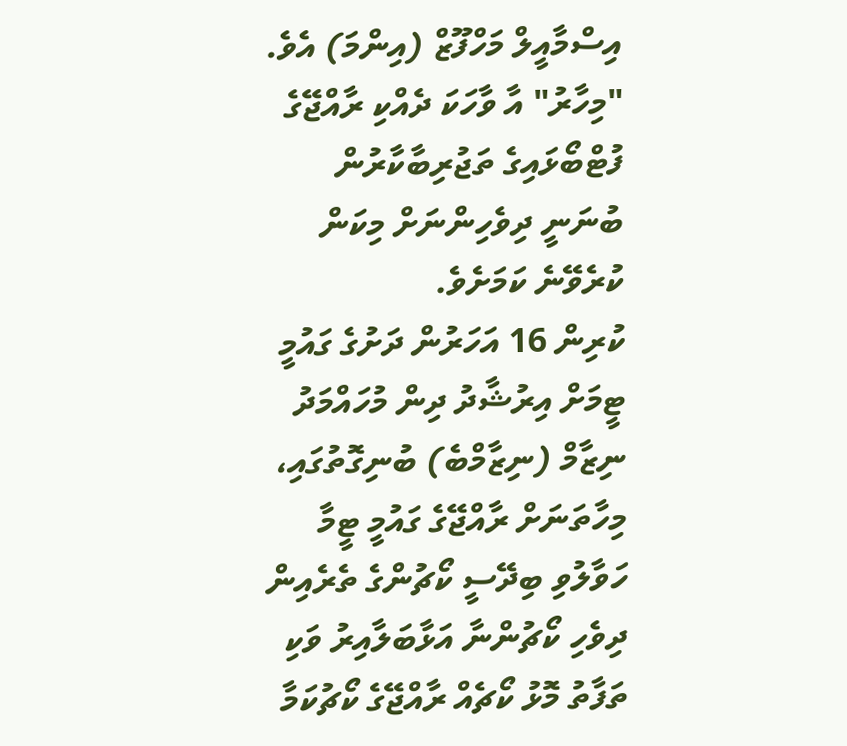އިސްމާއީލް މަހްފޫޒް (އިންމަ) އެވެ. "މިހާރު" އާ ވާހަކަ ދެއްކި ރާއްޖޭގެ ފުޓްބޯޅައިގެ ތަޖުރިބާކާރުން ބުނަނީ ދިވެހިންނަށް މިކަން ކުރެވޭނެ ކަމަށެވެ.
ކުރިން 16 އަހަރުން ދަށުގެ ގައުމީ ޓީމަށް އިރުޝާދު ދިން މުހައްމަދު ނިޒާމް (ނިޒާމްބެ) ބުނިގޮތުގައި، މިހާތަނަށް ރާއްޖޭގެ ގައުމީ ޓީމާ ހަވާލުވި ބިދޭސީ ކޯޗުންގެ ތެރެއިން ދިވެހި ކޯޗުންނާ އަޅާބަލާއިރު ވަކި ތަފާތު މޮޅު ކޯޗެއް ރާއްޖޭގެ ކޯޗުކަމާ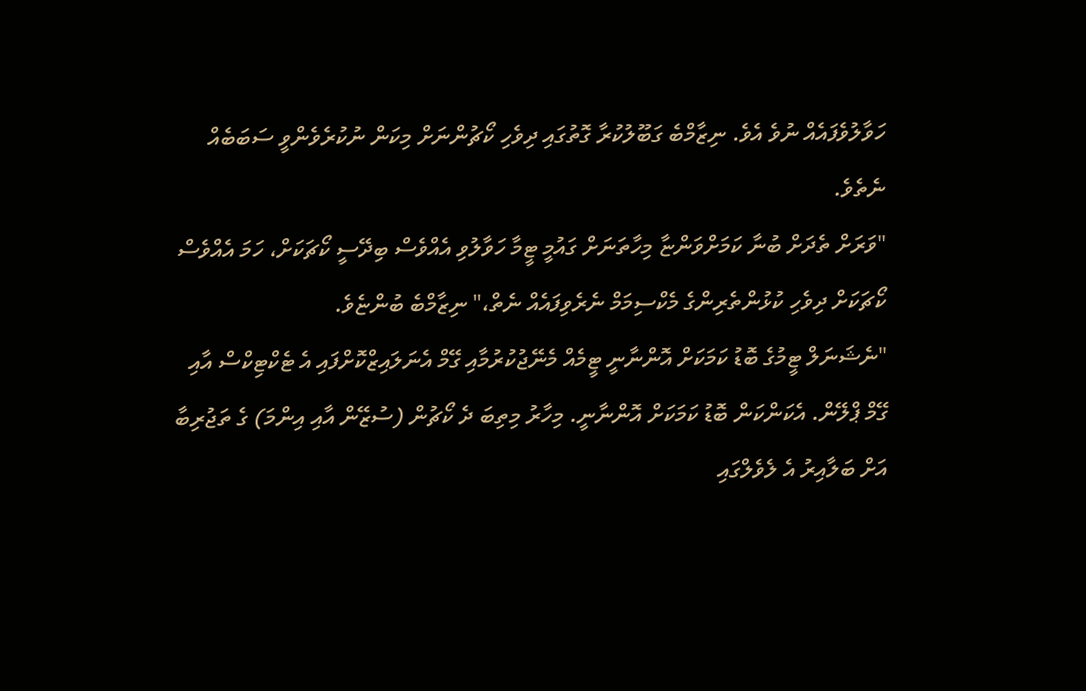ހަވާލުވެފައެއް ނުވެ އެވެ. ނިޒާމްބެ ގަބޫލުކުރާ ގޮތުގައި ދިވެހި ކޯޗުންނަށް މިކަން ނުކުރެވެންވީ ސަބަބެއް ނެތެވެ.
"ވަރަށް ތެދަށް ބުނާ ކަމަށްވަންޏާ މިހާތަނަށް ގައުމީ ޓީމާ ހަވާލުވި އެއްވެސް ބިދޭސީ ކޯޗަކަށް، ހަމަ އެއްވެސް ކޯޗަކަށް ދިވެހި ކުޅުންތެރިންގެ މެކްސިމަމް ނެރެވިފައެއް ނެތް،" ނިޒާމްބެ ބުންޏެވެ.
"ނެޝަނަލް ޓީމުގެ ބޮޑު ކަމަކަށް އޮންނާނީ ޓީމެއް މެނޭޖުކުރުމާއި ގޭމް އެނަލައިޒްކޮށްފައި އެ ޓެކްޓިކްސް އާއި ގޭމް ޕްލޭން. އެކަންކަން ބޮޑު ކަމަކަށް އޮންނާނީ. މިހާރު މިތިބަ ދެ ކޯޗުން (ސުޒޭން އާއި އިންމަ) ގެ ތަޖުރިބާ އަށް ބަލާއިރު އެ ލެވެލްގައި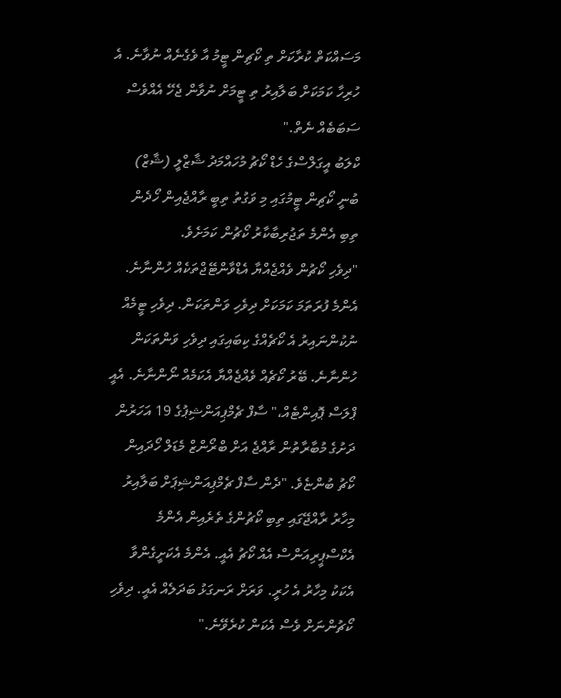މަސައްކަތް ކުރާކަށް ތި ކޯޗިން ޓީމު އާ ވެގެނެއް ނުވާނެ. އެ ހުރިހާ ކަމަކަށް ބަލާއިރު ތި ޓީމަށް ނުވާން ޖެހޭ އެއްވެސް ސަބަބެއް ނެތް."
ކްލަބު އީގަލްސްގެ ހެޑް ކޯޗު މުހައްމަދު ޝާޒްލީ (ޝާޒް) ބުނީ ކޯޗިން ޓީމުގައި މި ވަގުތު ތިބީ ރާއްޖެއިން ހޯދެން ތިބި އެންމެ ތަޖުރިބާކާރު ކޯޗުން ކަމަށެވެ.
"ދިވެހި ކޯޗުން ވެއްޖެއްޔާ އެޑްވާންޓޭޖްތަކެއް ހުންނާނެ. އެންމެ ފުރަތަމަ ކަމަކަށް ދިވެހި ވަންތަކަން. ދިވެހި ޓީމެއް ނުކުންނައިރު އެ ކޯޗެއްގެ ކިބައިގައި ދިވެހި ވަންތަކަން ހުންނާނެ. ބޭރު ކޯޗެއް ވެއްޖެއްޔާ އެކަމެއް ނޯންނާނެ. އެއީ ޕްލަސް ޕޮއިންޓެއް،" ސާފް ޗެމްޕިއަންޝިޕުގެ 19 އަހަރުން ދަށުގެ މުބާރާތުން ރާއްޖެ އަށް ބްރޯންޒް މެޑަލް ހޯދައިން ކޯޗު ބުންޏެވެ. "ދެން ސާފް ޗެމްޕިއަންޝިޕަށް ބަލާއިރު މިހާރު ރާއްޖޭގައި ތިބި ކޯޗުންގެ ތެރެއިން އެންމެ އެކްސްޕީރިއަންސް އެއް ކޯޗު އެއީ. އެންމެ އެކަށީގެންވާ އެކަކު މިހާރު އެ ހުރީ. ވަރަށް ރަނގަޅު ބަދަލެއް އެއީ. ދިވެހި ކޯޗުންނަށް ވެސް އެކަން ކުރެވޭނެ."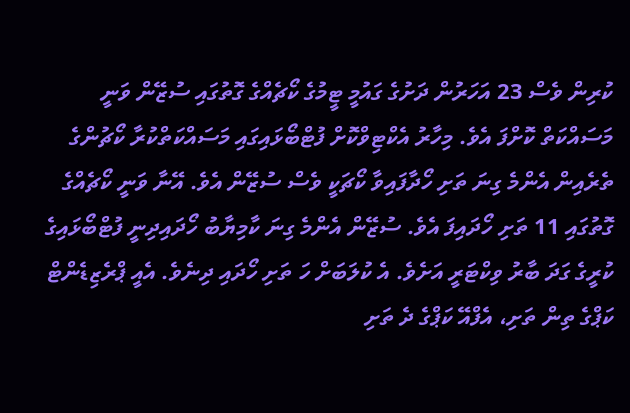ކުރިން ވެސް 23 އަހަރުން ދަށުގެ ގައުމީ ޓީމުގެ ކޯޗެއްގެ ގޮތުގައި ސުޒޭން ވަނީ މަސައްކަތް ކޮށްފަ އެވެ. މިހާރު އެކްޓިވްކޮށް ފުޓްބޯޅައިގައި މަސައްކަތްކުރާ ކޯޗުންގެ ތެރެއިން އެންމެ ގިނަ ތަށި ހޯދާފައިވާ ކޯޗަކީ ވެސް ސުޒޭން އެވެ. އޭނާ ވަނީ ކޯޗެއްގެ ގޮތުގައި 11 ތަށި ހޯދައިފަ އެވެ. ސުޒޭން އެންމެ ގިނަ ކާމިޔާބު ހޯދައިދިނީ ފުޓްބޯޅައިގެ ކުރީގެ ގަދަ ބާރު ވިކްޓަރީ އަށެވެ. އެ ކުލަބަށް ހަ ތަށި ހޯދައި ދިނެވެ. އެއީ ޕްރެޒިޑެންޓް ކަޕްގެ ތިން ތަށި، އެފްއޭ ކަޕްގެ ދެ ތަށި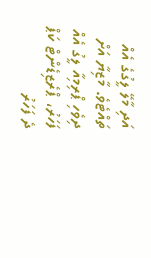އަދި މާލޭ ލީގުގެ އެއް ތައްޓެވެ. މާޒިޔާ އަށް ދިވެހި ޕްރިމިއާ ލީގު އެއް ފަހަރު، ޕްރެޒިޑެންޓް ކަޕް ދެ ފަހަރު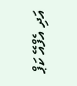އަދި އެފްއޭ ކަޕް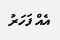އެއް ފަހަރު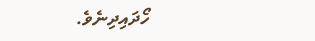ހޯދައިދިނެވެ.